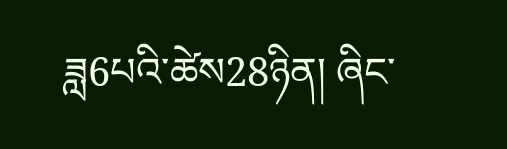ཟླ6པའི་ཚེས28ཉིན། ཞིང་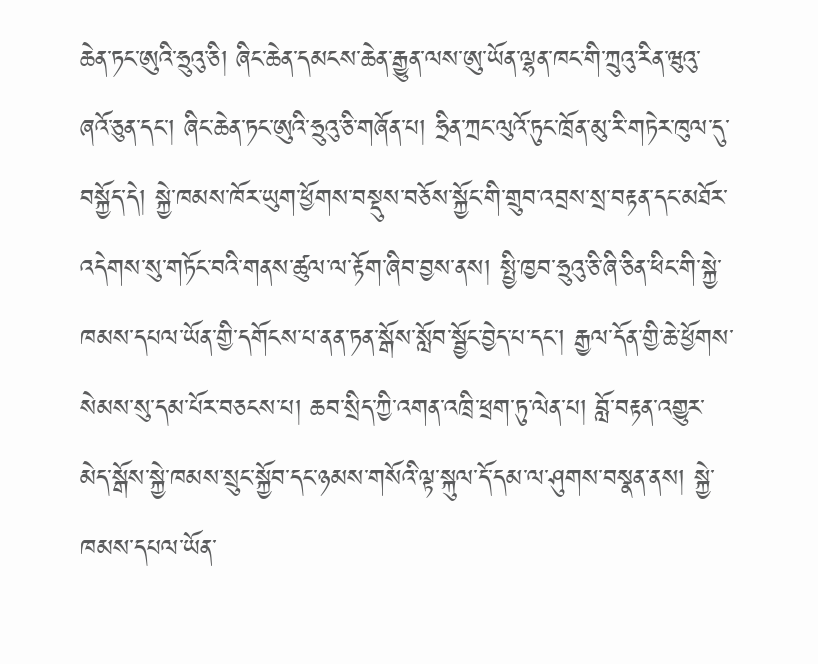ཆེན་ཏང་ཨུའི་ཧྲུའུ་ཅི། ཞིང་ཆེན་དམངས་ཆེན་རྒྱུན་ལས་ཨུ་ཡོན་ལྷན་ཁང་གི་ཀྲུའུ་རིན་ཝུའུ་ཞའོ་ཅུན་དང་། ཞིང་ཆེན་ཏང་ཨུའི་ཧྲུའུ་ཅི་གཞོན་པ། ཧྲིན་ཀྲང་ལུའོ་ཏུང་ཁྲོན་མུ་རི་གཏེར་ཁུལ་དུ་བསྐྱོད་དེ། སྐྱེ་ཁམས་ཁོར་ཡུག་ཕྱོགས་བསྡུས་བཅོས་སྐྱོང་གི་གྲུབ་འབྲས་སྲ་བརྟན་དང་མཐོར་འདེགས་སུ་གཏོང་བའི་གནས་ཚུལ་ལ་རྟོག་ཞིབ་བྱས་ནས། སྤྱི་ཁྱབ་ཧྲུའུ་ཅི་ཞི་ཅིན་ཕིང་གི་སྐྱེ་ཁམས་དཔལ་ཡོན་གྱི་དགོངས་པ་ནན་ཏན་སྒོས་སློབ་སྦྱོང་བྱེད་པ་དང་། རྒྱལ་དོན་གྱི་ཆེ་ཕྱོགས་སེམས་སུ་དམ་པོར་བཅངས་པ། ཆབ་སྲིད་ཀྱི་འགན་འཁྲི་ཕྲག་ཏུ་ལེན་པ། བློ་བརྟན་འགྱུར་མེད་སྒོས་སྐྱེ་ཁམས་སྲུང་སྐྱོབ་དང་ཉམས་གསོའི་ལྟ་སྐུལ་དོ་དམ་ལ་ཤུགས་བསྣན་ནས། སྐྱེ་ཁམས་དཔལ་ཡོན་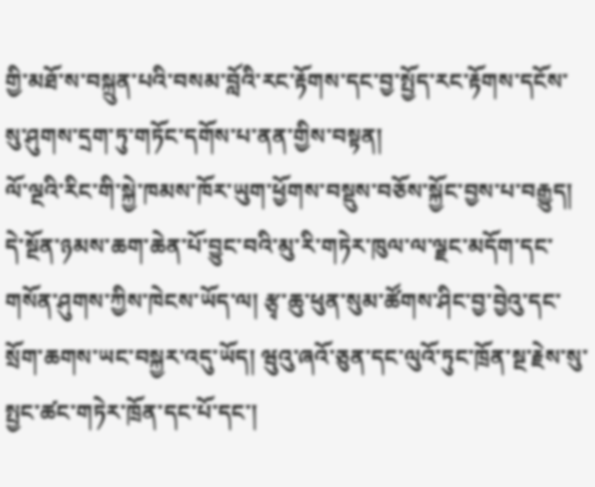གྱི་མཐོ་ས་བསྐྲུན་པའི་བསམ་བློའི་རང་རྟོགས་དང་བྱ་སྤྱོད་རང་རྟོགས་དངོས་སུ་ཤུགས་དྲག་ཏུ་གཏོང་དགོས་པ་ནན་གྱིས་བསྟན།
ལོ་ལྔའི་རིང་གི་སྐྱེ་ཁམས་ཁོར་ཡུག་ཕྱོགས་བསྡུས་བཅོས་སྐྱོང་བྱས་པ་བརྒྱུད། དེ་སྔོན་ཉམས་ཆག་ཆེན་པོ་བྱུང་བའི་མུ་རི་གཏེར་ཁུལ་ལ་ལྗང་མདོག་དང་གསོན་ཤུགས་ཀྱིས་ཁེངས་ཡོད་ལ། རྩྭ་ཆུ་ཕུན་སུམ་ཚོགས་ཤིང་བྱ་བྱེའུ་དང་སྲོག་ཆགས་ཡང་བསྐྱར་འདུ་ཡོད། ཝུའུ་ཞའོ་ཅུན་དང་ལུའོ་ཏུང་ཁྲོན་སྔ་རྗེས་སུ་སྤྱང་ཚང་གཏེར་ཁྲོན་དང་པོ་དང་།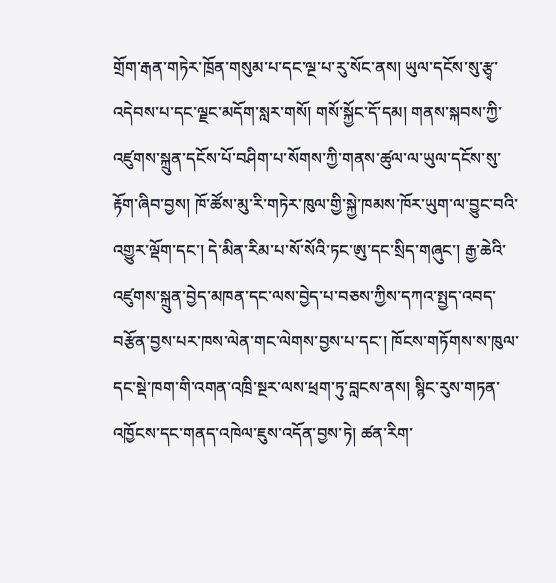གྲོག་རྒན་གཏེར་ཁྲོན་གསུམ་པ་དང་ལྔ་པ་རུ་སོང་ནས། ཡུལ་དངོས་སུ་རྩྭ་འདེབས་པ་དང་ལྗང་མདོག་སླར་གསོ། གསོ་སྐྱོང་དོ་དམ། གནས་སྐབས་ཀྱི་འཛུགས་སྐྲུན་དངོས་པོ་བཤིག་པ་སོགས་ཀྱི་གནས་ཚུལ་ལ་ཡུལ་དངོས་སུ་རྟོག་ཞིབ་བྱས། ཁོ་ཚོས་མུ་རི་གཏེར་ཁུལ་གྱི་སྐྱེ་ཁམས་ཁོར་ཡུག་ལ་བྱུང་བའི་འགྱུར་ལྡོག་དང་། དེ་མིན་རིམ་པ་སོ་སོའི་ཏང་ཨུ་དང་སྲིད་གཞུང་། རྒྱ་ཆེའི་འཛུགས་སྐྲུན་བྱེད་མཁན་དང་ལས་བྱེད་པ་བཅས་ཀྱིས་དཀའ་སྤྱད་འབད་བརྩོན་བྱས་པར་ཁས་ལེན་གང་ལེགས་བྱས་པ་དང་། ཁོངས་གཏོགས་ས་ཁུལ་དང་སྡེ་ཁག་གི་འགན་འཁྲི་སྔར་ལས་ཕྲག་ཏུ་བླངས་ནས། སྙིང་རུས་གཏན་འཁྱོངས་དང་གནད་འཁེལ་ཇུས་འདོན་བྱས་ཏེ། ཚན་རིག་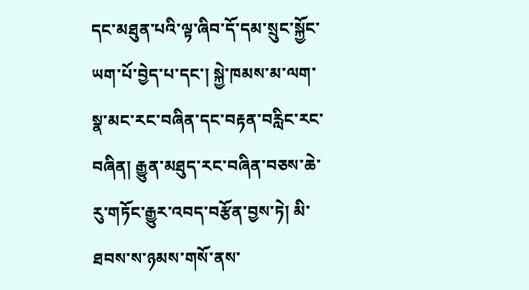དང་མཐུན་པའི་ལྟ་ཞིབ་དོ་དམ་སྲུང་སྐྱོང་ཡག་པོ་བྱེད་པ་དང་། སྐྱེ་ཁམས་མ་ལག་སྣ་མང་རང་བཞིན་དང་བརྟན་བརླིང་རང་བཞིན། རྒྱུན་མཐུད་རང་བཞིན་བཅས་ཆེ་རུ་གཏོང་རྒྱུར་འབད་བརྩོན་བྱས་ཏེ། མི་ཐབས་ས་ཉམས་གསོ་ནས་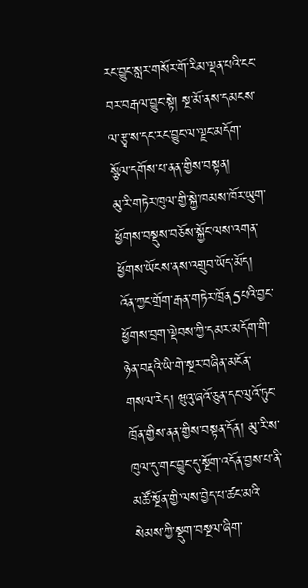རང་བྱུང་སླར་གསོར་གོ་རིམ་ལྡན་པའི་ངང་བར་བརྒལ་བྱུང་སྟེ། སྔ་མོ་ནས་དམངས་ལ་རྩྭ་ས་དང་རང་བྱུང་ལ་ལྗང་མདོག་སྩོལ་དགོས་པ་ནན་གྱིས་བསྟན།
མུ་རི་གཏེར་ཁུལ་གྱི་སྐྱེ་ཁམས་ཁོར་ཡུག་ཕྱོགས་བསྡུས་བཅོས་སྐྱོང་ལས་འགན་ཕྱོགས་ཡོངས་ནས་འགྲུབ་ཡོད་མོད། འོན་ཀྱང་གྲོག་རྒན་གཏེར་ཁྲོན5པའི་བྱང་ཕྱོགས་བྲག་ལྡེབས་ཀྱི་དམར་མདོག་གི་ཉེན་བརྡའི་ཡི་གེ་སྔར་བཞིན་མངོན་གསལ་རེད། ཝུའུ་ཞའོ་ཅུན་དང་ལུའོ་ཏུང་ཁྲོན་གྱིས་ནན་གྱིས་བསྟན་དོན། མུ་རི་ས་ཁུལ་དུ་གང་བྱུང་དུ་སྔོག་འདོན་བྱས་པ་ནི་མཚོ་སྔོན་གྱི་ལས་བྱེད་པ་ཚང་མའི་སེམས་ཀྱི་སྡུག་བསྔལ་ཞིག་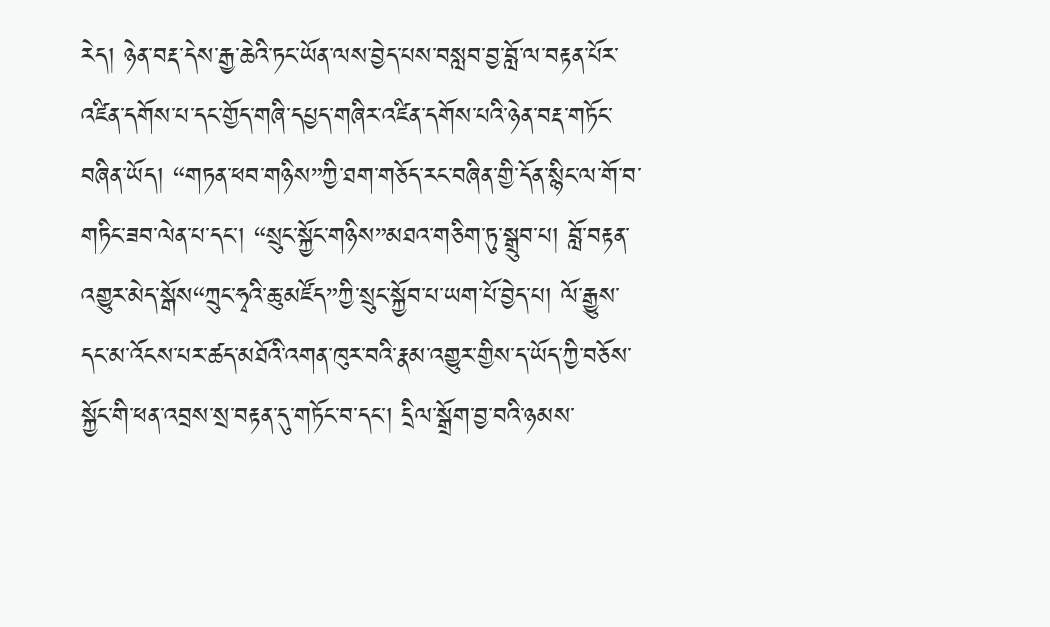རེད། ཉེན་བརྡ་དེས་རྒྱ་ཆེའི་ཏང་ཡོན་ལས་བྱེད་པས་བསླབ་བྱ་བློ་ལ་བརྟན་པོར་འཛིན་དགོས་པ་དང་གྱོད་གཞི་དཔྱད་གཞིར་འཛིན་དགོས་པའི་ཉེན་བརྡ་གཏོང་བཞིན་ཡོད། “གཏན་ཕབ་གཉིས”ཀྱི་ཐག་གཅོད་རང་བཞིན་གྱི་དོན་སྙིང་ལ་གོ་བ་གཏིང་ཟབ་ལེན་པ་དང་། “སྲུང་སྐྱོང་གཉིས”མཐའ་གཅིག་ཏུ་སྒྲུབ་པ། བློ་བརྟན་འགྱུར་མེད་སྒོས“ཀྲུང་ཧྭའི་ཆུ་མཛོད”ཀྱི་སྲུང་སྐྱོབ་པ་ཡག་པོ་བྱེད་པ། ལོ་རྒྱུས་དང་མ་འོངས་པར་ཚད་མཐོའི་འགན་ཁུར་བའི་རྣམ་འགྱུར་གྱིས་ད་ཡོད་ཀྱི་བཅོས་སྐྱོང་གི་ཕན་འབྲས་སྲ་བརྟན་དུ་གཏོང་བ་དང་། དྲིལ་སྒྲོག་བྱ་བའི་ཉམས་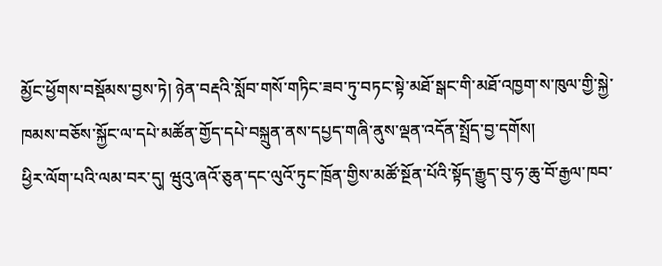མྱོང་ཕྱོགས་བསྡོམས་བྱས་ཏེ། ཉེན་བརྡའི་སློབ་གསོ་གཏིང་ཟབ་ཏུ་བཏང་སྟེ་མཐོ་སྒང་གི་མཐོ་འཁྱག་ས་ཁུལ་གྱི་སྐྱེ་ཁམས་བཅོས་སྐྱོང་ལ་དཔེ་མཚོན་གྱོད་དཔེ་བསྐྲུན་ནས་དཔྱད་གཞི་ནུས་ལྡན་འདོན་སྤྲོད་བྱ་དགོས།
ཕྱིར་ལོག་པའི་ལམ་བར་དུ། ཝུའུ་ཞའོ་ཅུན་དང་ལུའོ་ཏུང་ཁྲོན་གྱིས་མཚོ་སྔོན་པོའི་སྟོད་རྒྱུད་བུ་ཧ་ཆུ་བོ་རྒྱལ་ཁབ་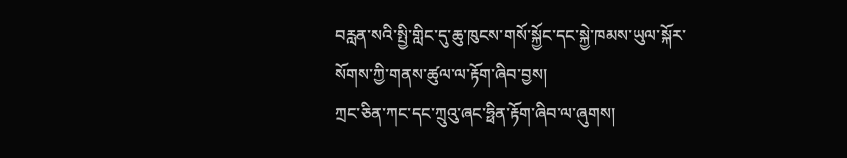བརླན་སའི་སྤྱི་གླིང་དུ་ཆུ་ཁུངས་གསོ་སྐྱོང་དང་སྐྱེ་ཁམས་ཡུལ་སྐོར་སོགས་ཀྱི་གནས་ཚུལ་ལ་རྟོག་ཞིབ་བྱས།
ཀྲང་ཅིན་ཀང་དང་ཀྲུའུ་ཞང་ཧྥིན་རྟོག་ཞིབ་ལ་ཞུགས།